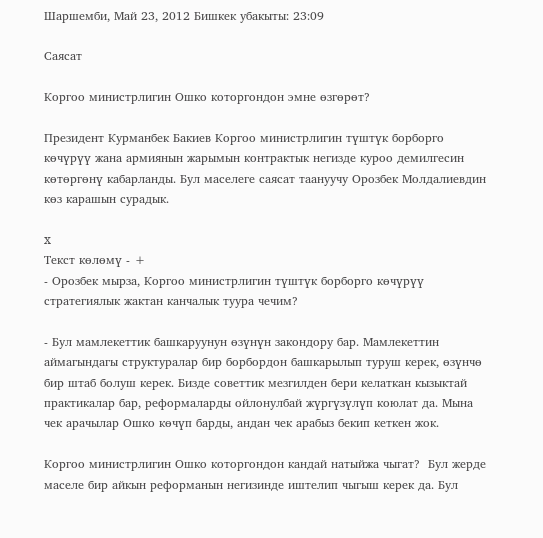Шаршемби, Май 23, 2012 Бишкек убакыты: 23:09

Саясат

Коргоо министрлигин Ошко которгондон эмне өзгөрөт?

Президент Курманбек Бакиев Коргоо министрлигин түштүк борборго көчүрүү жана армиянын жарымын контрактык негизде куроо демилгесин көтөргөнү кабарланды. Бул маселеге саясат таануучу Орозбек Молдалиевдин көз карашын сурадык.

x
Текст көлөмү - +
- Орозбек мырза, Коргоо министрлигин түштүк борборго көчүрүү стратегиялык жактан канчалык туура чечим?

- Бул мамлекеттик башкаруунун өзүнүн закондору бар. Мамлекеттин аймагындагы структуралар бир борбордон башкарылып туруш керек, өзүнчө бир штаб болуш керек. Бизде советтик мезгилден бери келаткан кызыктай практикалар бар, реформаларды ойлонулбай жүргүзүлүп коюлат да. Мына чек арачылар Ошко көчүп барды, андан чек арабыз бекип кеткен жок.

Коргоо министрлигин Ошко которгондон кандай натыйжа чыгат?  Бул жерде маселе бир айкын реформанын негизинде иштелип чыгыш керек да. Бул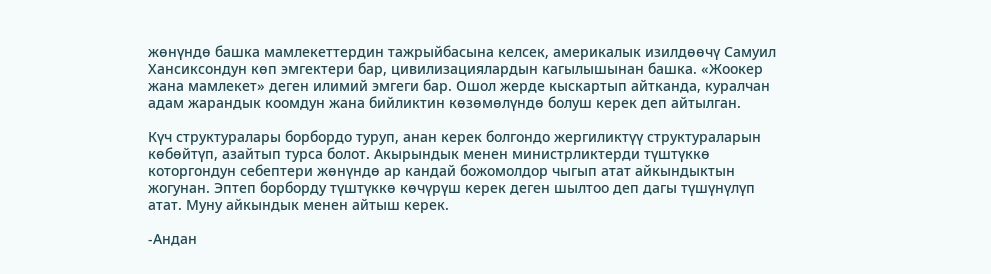жөнүндө башка мамлекеттердин тажрыйбасына келсек, америкалык изилдөөчү Самуил Хансиксондун көп эмгектери бар, цивилизациялардын кагылышынан башка. «Жоокер жана мамлекет» деген илимий эмгеги бар. Ошол жерде кыскартып айтканда, куралчан адам жарандык коомдун жана бийликтин көзөмөлүндө болуш керек деп айтылган.

Күч структуралары борбордо туруп, анан керек болгондо жергиликтүү структураларын көбөйтүп, азайтып турса болот. Акырындык менен министрликтерди түштүккө которгондун себептери жөнүндө ар кандай божомолдор чыгып атат айкындыктын жогунан. Эптеп борборду түштүккө көчүрүш керек деген шылтоо деп дагы түшүнүлүп атат. Муну айкындык менен айтыш керек.

-Андан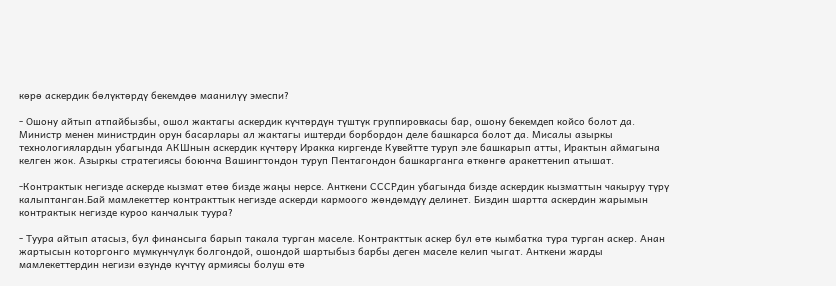көрө аскердик бөлүктөрдү бекемдөө маанилүү эмеспи?

- Ошону айтып атпайбызбы, ошол жактагы аскердик күчтөрдүн түштүк группировкасы бар, ошону бекемдеп койсо болот да. Министр менен министрдин орун басарлары ал жактагы иштерди борбордон деле башкарса болот да. Мисалы азыркы технологиялардын убагында АКШнын аскердик күчтөрү Иракка киргенде Кувейтте туруп эле башкарып атты, Ирактын аймагына келген жок. Азыркы стратегиясы боюнча Вашингтондон туруп Пентагондон башкарганга өткөнгө аракеттенип атышат.

-Контрактык негизде аскерде кызмат өтөө бизде жаңы нерсе. Анткени СССРдин убагында бизде аскердик кызматтын чакыруу түрү калыптанган.Бай мамлекеттер контракттык негизде аскерди кармоого жөндөмдүү делинет. Биздин шартта аскердин жарымын контрактык негизде куроо канчалык туура?

- Туура айтып атасыз, бул финансыга барып такала турган маселе. Контракттык аскер бул өтө кымбатка тура турган аскер. Анан жартысын которгонго мүмкүнчүлүк болгондой, ошондой шартыбыз барбы деген маселе келип чыгат. Анткени жарды мамлекеттердин негизи өзүндө күчтүү армиясы болуш өтө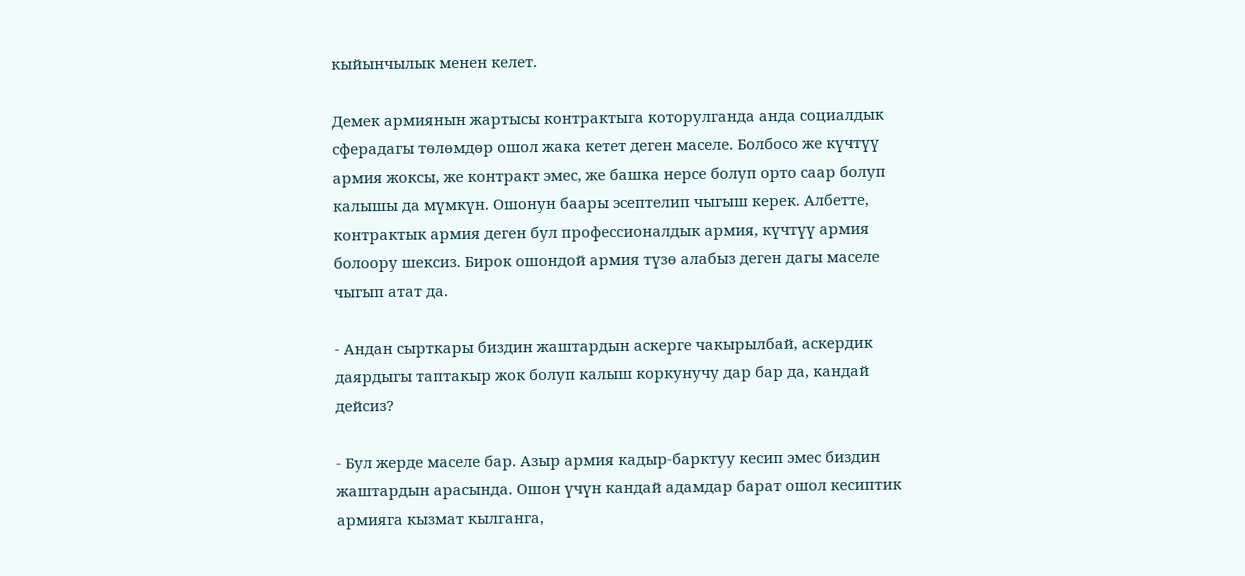кыйынчылык менен келет.

Демек армиянын жартысы контрактыга которулганда анда социалдык сферадагы төлөмдөр ошол жака кетет деген маселе. Болбосо же күчтүү армия жоксы, же контракт эмес, же башка нерсе болуп орто саар болуп калышы да мүмкүн. Ошонун баары эсептелип чыгыш керек. Албетте, контрактык армия деген бул профессионалдык армия, күчтүү армия болоору шексиз. Бирок ошондой армия түзө алабыз деген дагы маселе чыгып атат да.

- Андан сырткары биздин жаштардын аскерге чакырылбай, аскердик даярдыгы таптакыр жок болуп калыш коркунучу дар бар да, кандай дейсиз?

- Бул жерде маселе бар. Азыр армия кадыр-барктуу кесип эмес биздин жаштардын арасында. Ошон үчүн кандай адамдар барат ошол кесиптик армияга кызмат кылганга,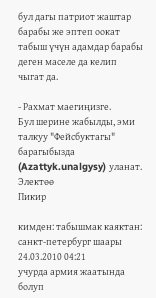бул дагы патриот жаштар барабы же эптеп оокат табыш үчүн адамдар барабы деген маселе да келип чыгат да.

- Рахмат маегиңизге.
Бул шерине жабылды, эми талкуу "Фейсбуктагы" барагыбызда (Azattyk.unalgysy) уланат.
Электөө
Пикир

кимден: табышмак каяктан: санкт-петербург шаары
24.03.2010 04:21
учурда армия жаатында болуп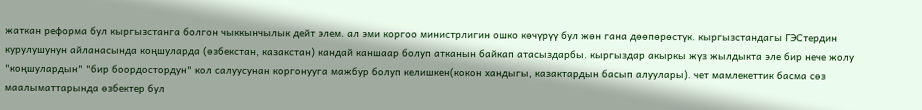жаткан реформа бул кыргызстанга болгон чыккынчылык дейт элем. ал эми коргоо министрлигин ошко көчүрүү бул жөн гана дөөпөрөстүк. кыргызстандагы ГЭСтердин курулушунун айланасында коңшуларда (өзбекстан, казакстан) кандай каншаар болуп атканын байкап атасыздарбы. кыргыздар акыркы жүз жылдыкта эле бир нече жолу "коңшулардын" "бир боордостордун" кол салуусунан коргонууга мажбур болуп келишкен(кокон хандыгы, казактардын басып алуулары). чет мамлекеттик басма сөз маалыматтарында өзбектер бул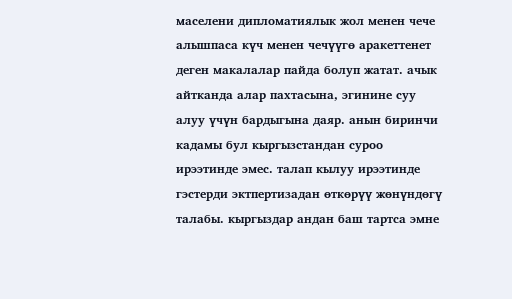маселени дипломатиялык жол менен чече алышпаса күч менен чечүүгө аракеттенет деген макалалар пайда болуп жатат. ачык айтканда алар пахтасына, эгинине суу алуу үчүн бардыгына даяр. анын биринчи кадамы бул кыргызстандан суроо ирээтинде эмес. талап кылуу ирээтинде гэстерди эктпертизадан өткөрүү жөнүндөгү талабы. кыргыздар андан баш тартса эмне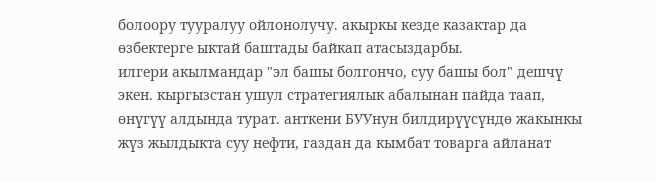болоору тууралуу ойлонолучу. акыркы кезде казактар да өзбектерге ыктай баштады байкап атасыздарбы.
илгери акылмандар "эл башы болгончо, суу башы бол" дешчү экен. кыргызстан ушул стратегиялык абалынан пайда таап, өнүгүү алдында турат. анткени БУУнун билдирүүсүндө жакынкы жүз жылдыкта суу нефти, газдан да кымбат товарга айланат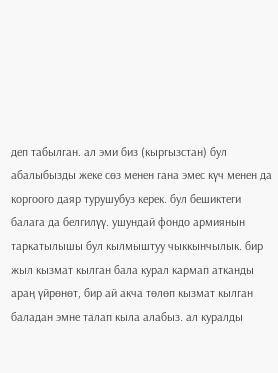деп табылган. ал эми биз (кыргызстан) бул абалыбызды жеке сөз менен гана эмес күч менен да коргоого даяр турушубуз керек. бул бешиктеги балага да белгилүү. ушундай фондо армиянын таркатылышы бул кылмыштуу чыккынчылык. бир жыл кызмат кылган бала курал кармап атканды араң үйрөнөт, бир ай акча төлөп кызмат кылган баладан эмне талап кыла алабыз. ал куралды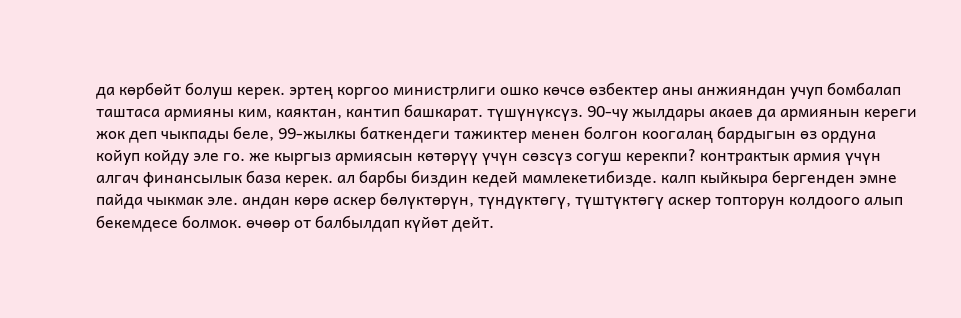да көрбөйт болуш керек. эртең коргоо министрлиги ошко көчсө өзбектер аны анжияндан учуп бомбалап таштаса армияны ким, каяктан, кантип башкарат. түшүнүксүз. 90-чу жылдары акаев да армиянын кереги жок деп чыкпады беле, 99-жылкы баткендеги тажиктер менен болгон коогалаң бардыгын өз ордуна койуп койду эле го. же кыргыз армиясын көтөрүү үчүн сөзсүз согуш керекпи? контрактык армия үчүн алгач финансылык база керек. ал барбы биздин кедей мамлекетибизде. калп кыйкыра бергенден эмне пайда чыкмак эле. андан көрө аскер бөлүктөрүн, түндүктөгү, түштүктөгү аскер топторун колдоого алып бекемдесе болмок. өчөөр от балбылдап күйөт дейт.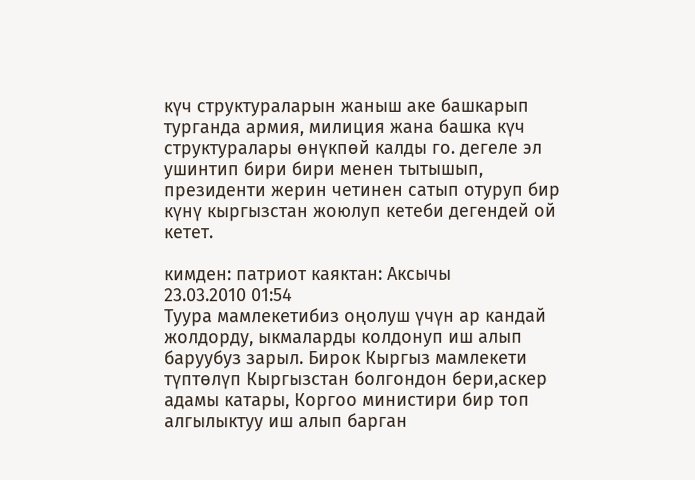күч структураларын жаныш аке башкарып турганда армия, милиция жана башка күч структуралары өнүкпөй калды го. дегеле эл ушинтип бири бири менен тытышып, президенти жерин четинен сатып отуруп бир күнү кыргызстан жоюлуп кетеби дегендей ой кетет.

кимден: патриот каяктан: Аксычы
23.03.2010 01:54
Туура мамлекетибиз оңолуш үчүн ар кандай жолдорду, ыкмаларды колдонуп иш алып баруубуз зарыл. Бирок Кыргыз мамлекети түптөлүп Кыргызстан болгондон бери,аскер адамы катары, Коргоо министири бир топ алгылыктуу иш алып барган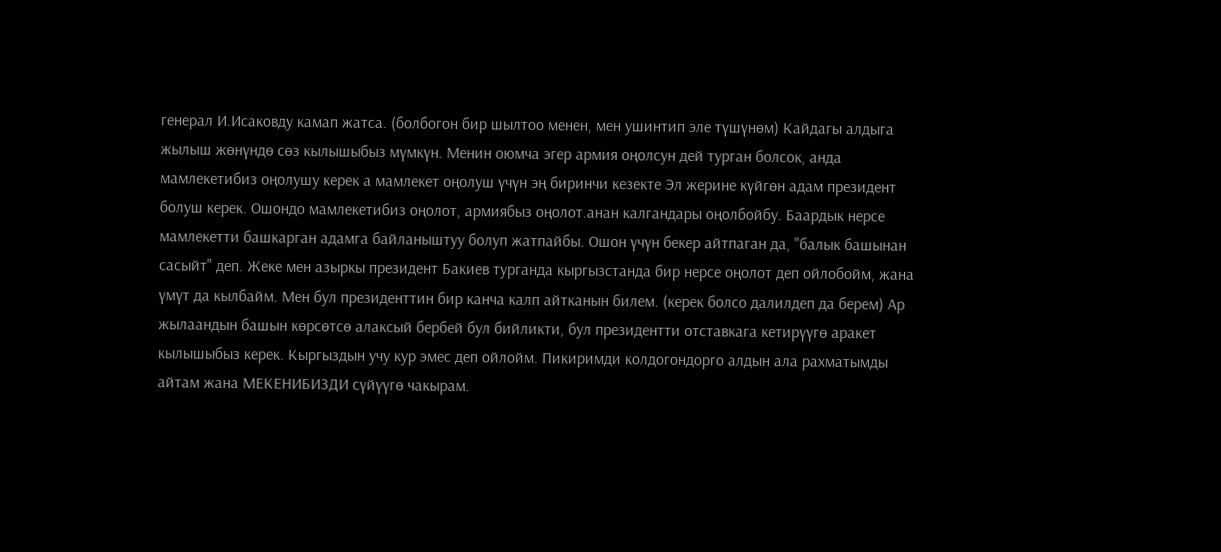генерал И.Исаковду камап жатса. (болбогон бир шылтоо менен, мен ушинтип эле түшүнөм) Кайдагы алдыга жылыш жөнүндө сөз кылышыбыз мүмкүн. Менин оюмча эгер армия оңолсун дей турган болсок, анда мамлекетибиз оңолушу керек а мамлекет оңолуш үчүн эң биринчи кезекте Эл жерине күйгөн адам президент болуш керек. Ошондо мамлекетибиз оңолот, армиябыз оңолот.анан калгандары оңолбойбу. Баардык нерсе мамлекетти башкарган адамга байланыштуу болуп жатпайбы. Ошон үчүн бекер айтпаган да, "балык башынан сасыйт" деп. Жеке мен азыркы президент Бакиев турганда кыргызстанда бир нерсе оңолот деп ойлобойм, жана үмүт да кылбайм. Мен бул президенттин бир канча калп айтканын билем. (керек болсо далилдеп да берем) Ар жылаандын башын көрсөтсө алаксый бербей бул бийликти, бул президентти отставкага кетирүүгө аракет кылышыбыз керек. Кыргыздын учу кур эмес деп ойлойм. Пикиримди колдогондорго алдын ала рахматымды айтам жана МЕКЕНИБИЗДИ сүйүүгө чакырам.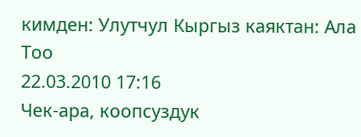кимден: Улутчул Кыргыз каяктан: Ала Тоо
22.03.2010 17:16
Чек-ара, коопсуздук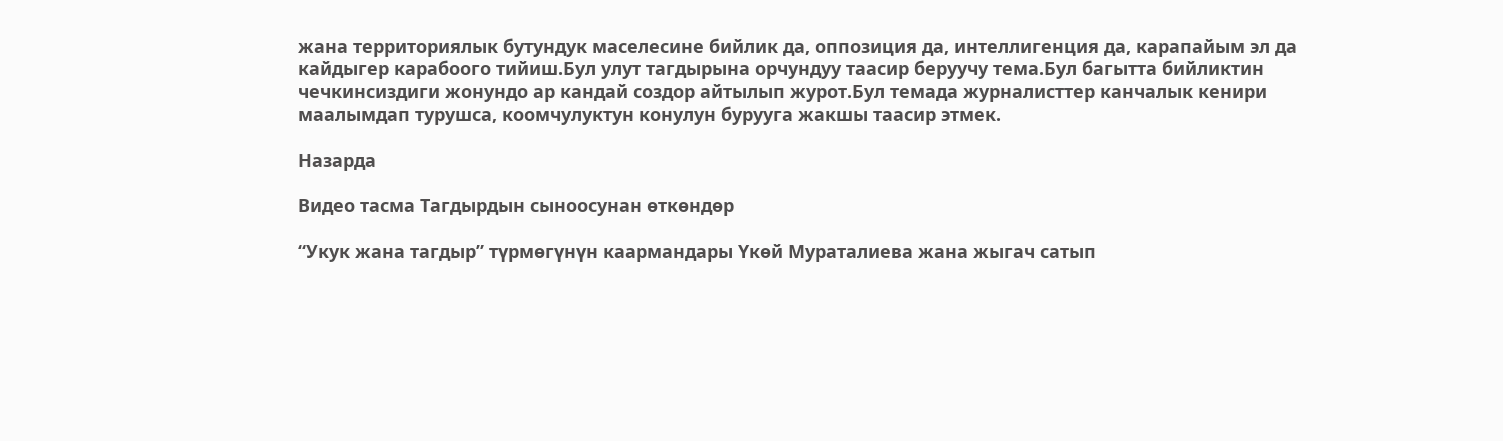жана территориялык бутундук маселесине бийлик да, оппозиция да, интеллигенция да, карапайым эл да кайдыгер карабоого тийиш.Бул улут тагдырына орчундуу таасир беруучу тема.Бул багытта бийликтин чечкинсиздиги жонундо ар кандай создор айтылып журот.Бул темада журналисттер канчалык кенири маалымдап турушса, коомчулуктун конулун бурууга жакшы таасир этмек.

Назарда

Видео тасма Тагдырдын сыноосунан өткөндөр

“Укук жана тагдыр” түрмөгүнүн каармандары Үкөй Мураталиева жана жыгач сатып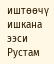иштөөчү ишкана ээси Рустам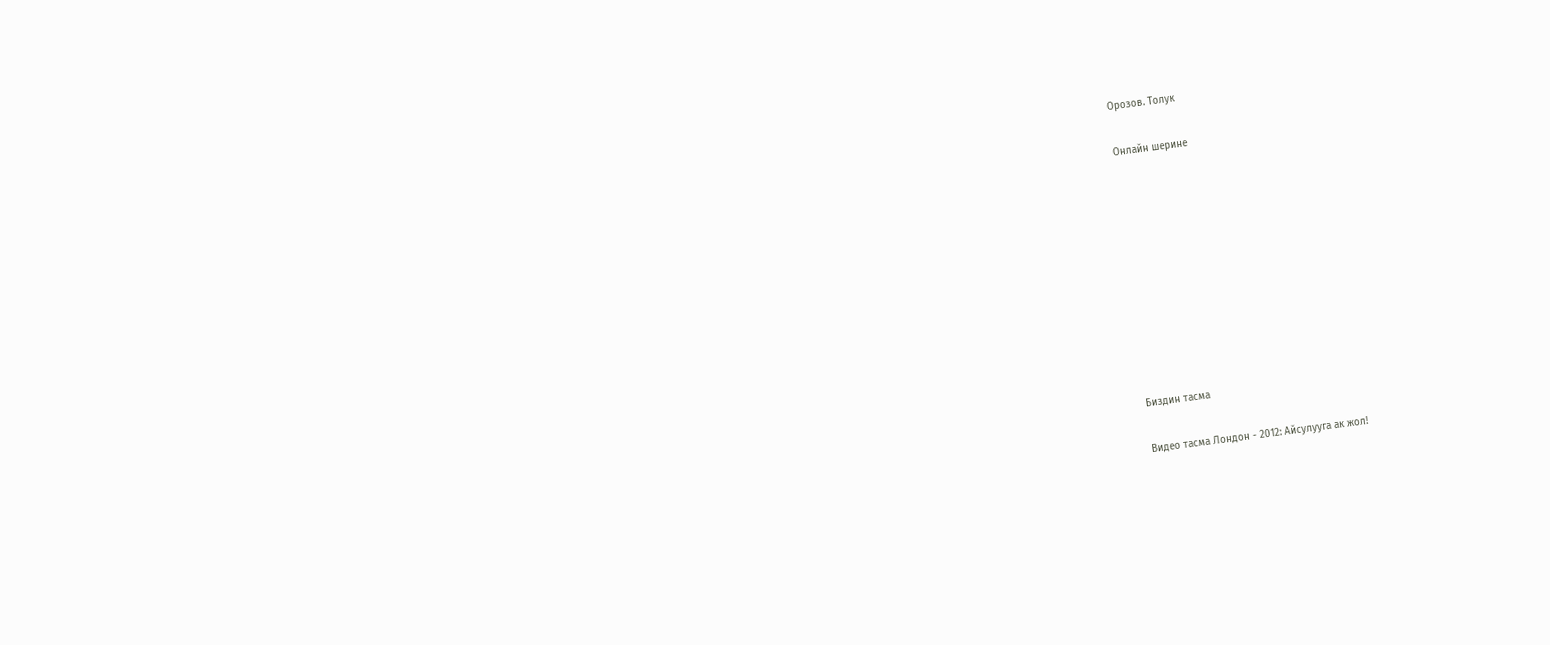Орозов. Толук

Онлайн шерине










Биздин тасма

Видео тасма Лондон - 2012: Айсулууга ак жол!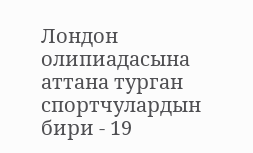Лондон олипиадасына аттана турган спортчулардын бири - 19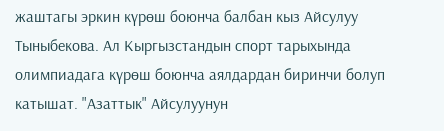жаштагы эркин күрөш боюнча балбан кыз Айсулуу Тыныбекова. Ал Кыргызстандын спорт тарыхында олимпиадага күрөш боюнча аялдардан биринчи болуп катышат. "Азаттык" Айсулуунун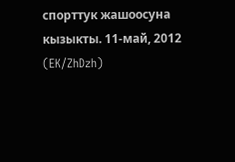спорттук жашоосуна кызыкты. 11-май, 2012 (EK/ZhDzh)